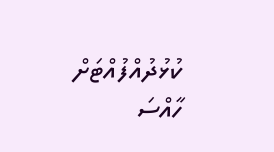ކުޅުދުއްފުއްޓަށް ހާއްސަ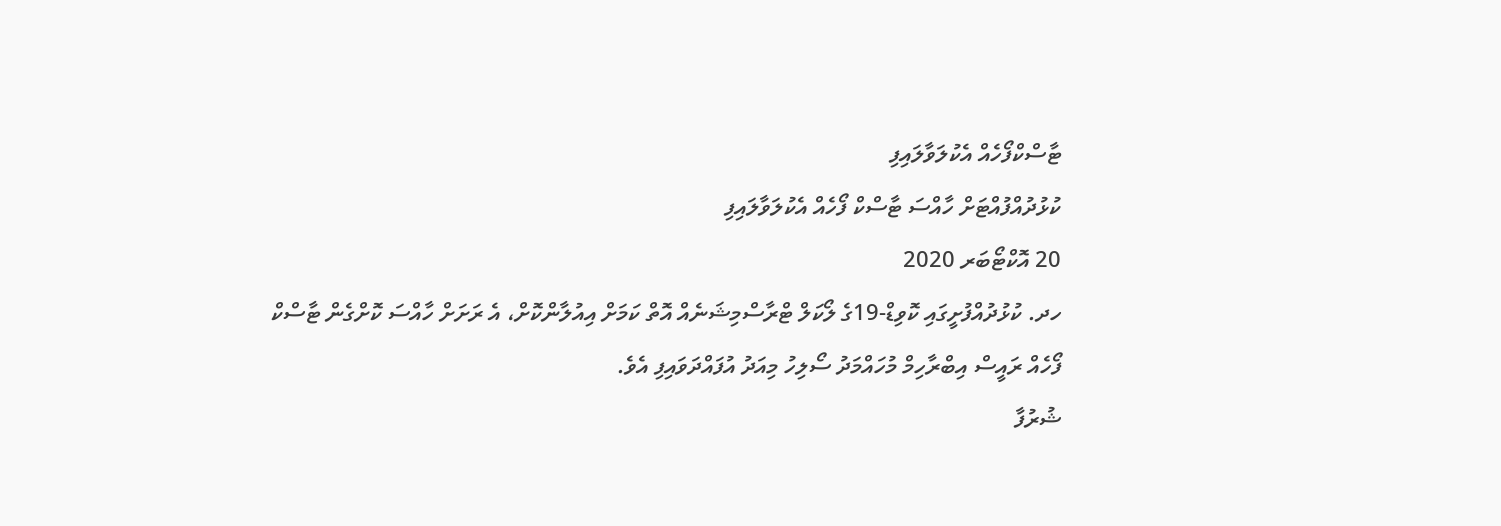ޓާސްކްފޯހެއް އެކުލަވާލައިފި
ކުޅުދުއްފުއްޓަށް ހާއްސަ ޓާސްކް ފޯހެއް އެކުލަވާލައިފި
20 އޮކްޓޯބަރ 2020
ހދ. ކުޅުދުއްފުށީގައި ކޮވިޑް-19ގެ ލޯކަލް ޓްރާސްމިޝަނެއް އޮތް ކަމަށް އިއުލާންކޮށް، އެ ރަށަށް ހާއްސަ ކޮށްގެން ޓާސްކް ފޯހެއް ރައީސް އިބްރާހިމް މުހައްމަދު ސޯލިހު މިއަދު އުފައްދަވައިފި އެވެ.
ޝުރުފާ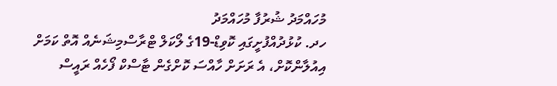މުހައްމަދު ޝުރުފާ މުހައްމަދު
ހދ. ކުޅުދުއްފުށީގައި ކޮވިޑް-19ގެ ލޯކަލް ޓްރާސްމިޝަނެއް އޮތް ކަމަށް އިއުލާންކޮށް، އެ ރަށަށް ހާއްސަ ކޮށްގެން ޓާސްކް ފޯހެއް ރައީސް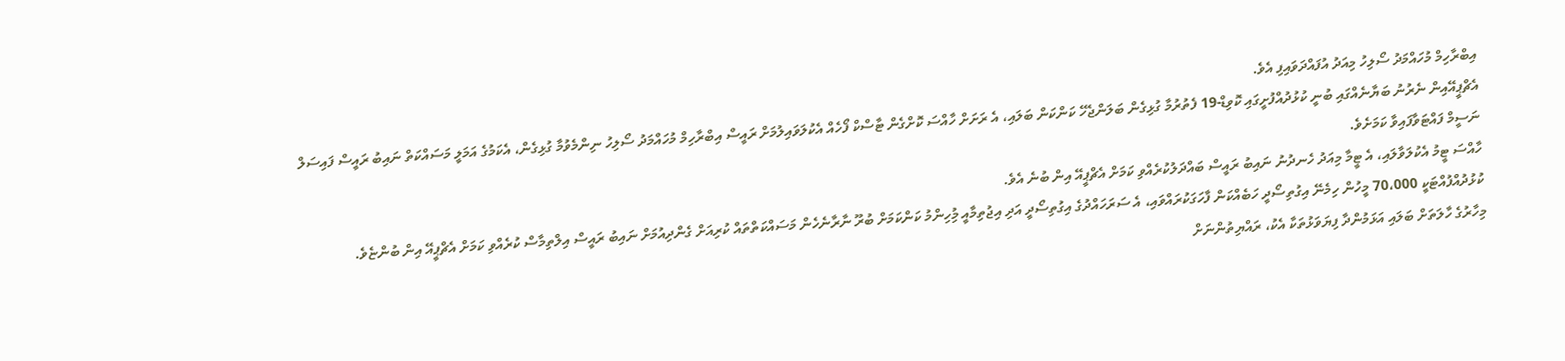އިބްރާހިމް މުހައްމަދު ސޯލިހު މިއަދު އުފައްދަވައިފި އެވެ.
އެޗްޕީއޭއިން ނެރުނު ބަޔާނެއްގައި ބުނީ ކުޅުދުއްފުށީގައި ކޮވިޑް-19 ފެތުރުމާ ގުޅިގެން ބަލަންޖެހޭ ކަންކަން ބަލައި، އެ ރަށަށް ހާއްސަ ކޮށްގެން ޓާސްކް ފޯހެއް އެކުލަވައިލުމަށް ރައީސް އިބްރާހިމް މުހައްމަދު ސޯލިހު ނިންމެވުމާ ގުޅިގެން، އެކަމުގެ އަމަލީ މަސައްކަތް ނައިބު ރައީސް ފައިސަލް ނަސީމް ފައްޓަވާފައިވާ ކަމަށެވެ.
ހާއްސަ ޓީމު އެކުލަވާލައި، އެ ޓީމާ މިއަދު ހެނދުނު ނައިބު ރައީސް ބައްދަލުކުރެއްވި ކަމަށް އެޗްޕީއޭ އިން ބުނެ އެވެ.
ކުޅުދުއްފުއްޓަކީ 70،000 މީހުން ހިމެނޭ އިގުތިސޯދީ ހަބެއްކަން ފާހަގަކުރައްވައި، އެ ސަރަހައްދުގެ އިގުތިސޯދީ އަދި އިޖުތިމާއީ މިުހިންމު ކަންކަމަށް ބުރޫ ނާރާނެހެން މަސައްކަތްތައް ކުރިއަށް ގެންދިއުމަށް ނައިބު ރައީސް އިލްތިމާސް ކުރެއްވި ކަމަށް އެޗްޕީއޭ އިން ބުންޏެވެ.
މިހާރުގެ ހާލަތަށް ބަލައި އަޅަމުންދާ ފިޔަވަޅުތަކާ އެކު، ރައްޔިތުންނަށް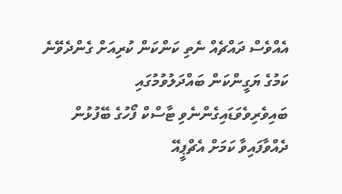އެއްވެސް ދައްޗެއް ނެތި ކަންކަން ކުރިއަށް ގެންދެވޭނެ ކަމުގެ ޔަގީންކަން ބައްދަލުވުމުގައި ބައިވެރިވެވަޑައިގެންނެވި ޓާސްކް ފޯހުގެ ބޭފުޅުން ދެއްވާފައިވާ ކަމަށް އެޗްޕީއޭ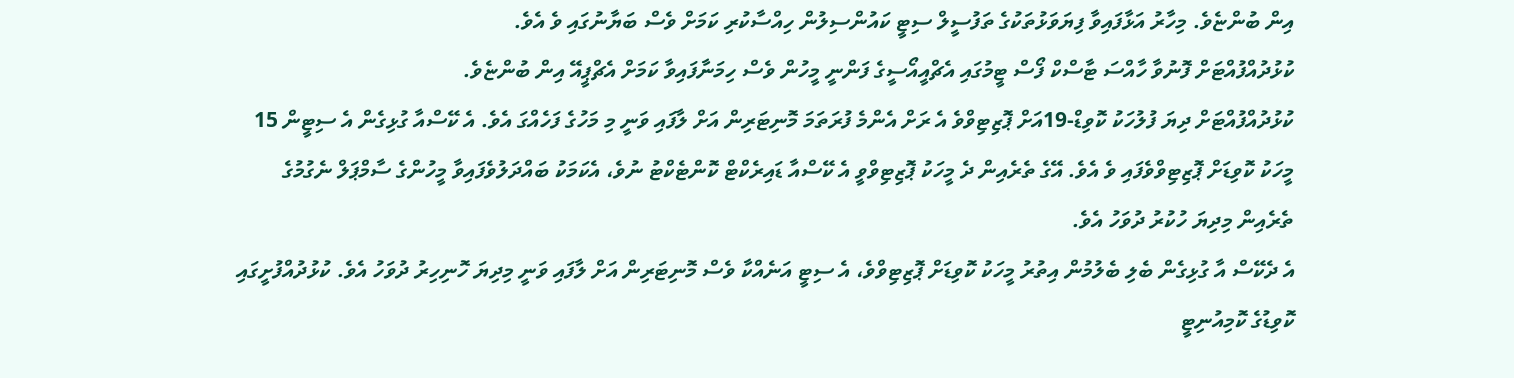އިން ބުންޏެވެ. މިހާރު އަޅާފައިވާ ފިޔަވަޅުތަކުގެ ތަފުސީލް ސިޓީ ކައުންސިލުން ހިއްސާކުރި ކަމަށް ވެސް ބަޔާނުގައި ވެ އެވެ.
ކުޅުދުއްފުއްޓަށް ފޮނުވާ ހާއްސަ ޓާސްކް ފޯސް ޓީމުގައި އެޗްއީއޯސީގެ ފަންނީ މީހުން ވެސް ހިމަނާފައިވާ ކަމަށް އެޗްޕީއޭ އިން ބުންޏެވެ.
ކުޅުދުއްފުއްޓަށް ދިޔަ ފުލުހަކު ކޮވިޑް-19އަށް ޕޮޒިޓިވްވެ އެ ރަށް އެންމެ ފުރަތަމަ މޮނިޓަރިން އަށް ލާފައި ވަނީ މި މަހުގެ ފަހެއްގަ އެވެ. އެ ކޭސްއާ ގުޅިގެން އެ ސިޓީން 15 މީހަކު ކޮވިޑަށް ޕޮޒިޓިވްވެފައި ވެ އެވެ. އޭގެ ތެރެއިން ދެ މީހަކު ޕޮޒިޓިވްވީ އެ ކޭސްއާ ޑައިރެކްޓް ކޮންޓެކްޓު ނުވެ، އެކަމަކު ބައްދަލުވެފައިވާ މީހުންގެ ސާމްޕަލް ނެގުމުގެ ތެރެއިން މިދިޔަ ހުކުރު ދުވަހު އެވެ.
އެ ދެކޭސް އާ ގުޅިގެން ބެލި ބެލުމުން އިތުރު މީހަކު ކޮވިޑަށް ޕޮޒިޓިވްވެ، އެ ސިޓީ އަނެއްކާ ވެސް މޮނިޓަރިން އަށް ލާފައި ވަނީ މިދިޔަ ހޮނިހިރު ދުވަހު އެވެ. ކުޅުދުއްފުށީގައި ކޮވިޑުގެ ކޮމިއުނިޓީ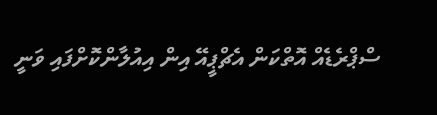ސްޕްރެޑެއް އޮތްކަން އެޗްޕީއޭ އިން އިއުލާންކޮށްފައި ވަނީ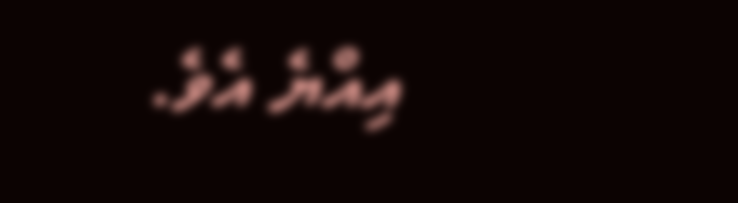އިއްޔެ އެވެ.